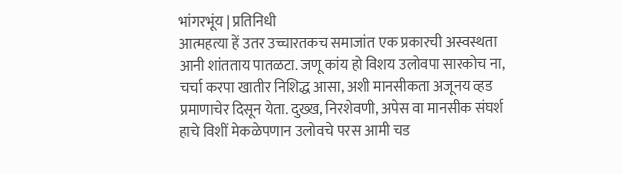भांगरभूंय | प्रतिनिधी
आत्महत्या हें उतर उच्चारतकच समाजांत एक प्रकारची अस्वस्थता आनी शांतताय पातळटा. जणू कांय हो विशय उलोवपा सारकोच ना, चर्चा करपा खातीर निशिद्ध आसा, अशी मानसीकता अजूनय व्हड प्रमाणाचेर दिसून येता. दुख्ख, निरशेवणी, अपेस वा मानसीक संघर्श हाचे विशीं मेकळेपणान उलोवचे परस आमी चड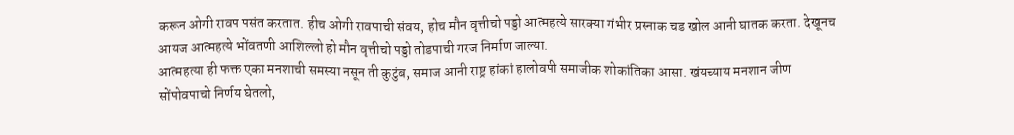करून ओगी रावप पसंत करतात. हीच ओगी रावपाची संवय, होच मौन वृत्तीचो पड्डो आत्महत्ये सारक्या गंभीर प्रस्नाक चड खोल आनी घातक करता. देखूनच आयज आत्महत्ये भोंवतणी आशिल्लो हो मौन वृत्तीचो पड्डो तोडपाची गरज निर्माण जाल्या.
आत्महत्या ही फक्त एका मनशाची समस्या नसून ती कुटुंब, समाज आनी राष्ट्र हांकां हालोवपी समाजीक शोकांतिका आसा. खंयच्याय मनशान जीण सोंपोवपाचो निर्णय घेतलो,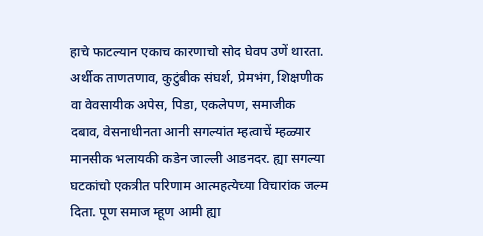हाचे फाटल्यान एकाच कारणाचो सोद घेवप उणें थारता. अर्थीक ताणतणाव, कुटुंबीक संघर्श, प्रेमभंग, शिक्षणीक वा वेवसायीक अपेस, पिडा, एकलेपण, समाजीक दबाव, वेसनाधीनता आनी सगल्यांत म्हत्वाचें म्हळ्यार मानसीक भलायकी कडेन जाल्ली आडनदर. ह्या सगल्या घटकांचो एकत्रीत परिणाम आत्महत्येच्या विचारांक जल्म दिता. पूण समाज म्हूण आमी ह्या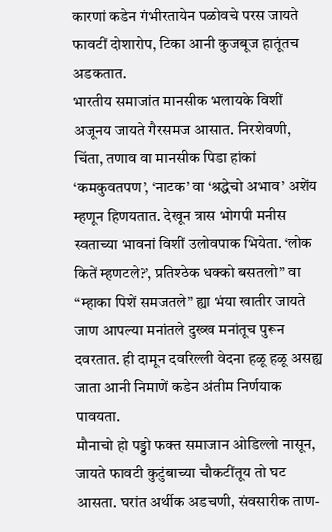कारणां कडेन गंभीरतायेन पळोवचे परस जायते फावटीं दोशारोप, टिका आनी कुजबूज हातूंतच अडकतात.
भारतीय समाजांत मानसीक भलायके विशीं अजूनय जायते गैरसमज आसात. निरशेवणी, चिंता, तणाव वा मानसीक पिडा हांकां ‘कमकुवतपण’, ‘नाटक’ वा ‘श्रद्धेचो अभाव’ अशेंय म्हणून हिणयतात. देखून त्रास भोगपी मनीस स्वताच्या भावनां विशीं उलोवपाक भियेता. ‘लोक कितें म्हणटले?’, प्रतिश्ठेक धक्को बसतलो” वा “म्हाका पिशें समजतले” ह्या भंया खातीर जायते जाण आपल्या मनांतले दुख्ख मनांतूच पुरून दवरतात. ही दामून दवरिल्ली वेदना हळू हळू असह्य जाता आनी निमाणें कडेन अंतीम निर्णयाक पावयता.
मौनाचो हो पड्डो फक्त समाजान ओडिल्लो नासून, जायते फावटी कुटुंबाच्या चौकटींतूय तो घट आसता. घरांत अर्थीक अडचणी, संवसारीक ताण-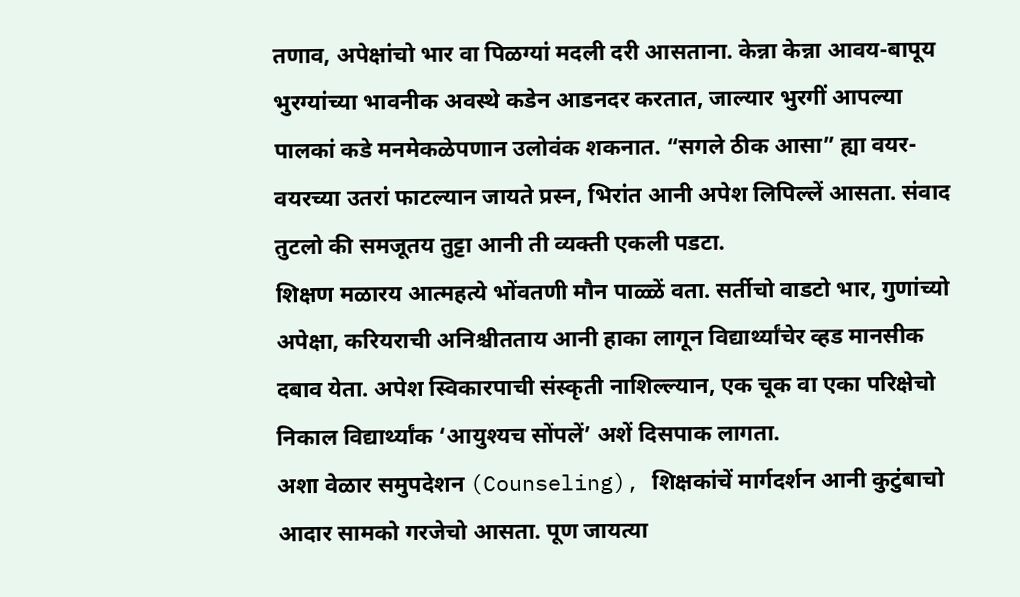तणाव, अपेक्षांचो भार वा पिळग्यां मदली दरी आसताना. केन्ना केन्ना आवय-बापूय भुरग्यांच्या भावनीक अवस्थे कडेन आडनदर करतात, जाल्यार भुरगीं आपल्या पालकां कडे मनमेकळेपणान उलोवंक शकनात. “सगले ठीक आसा” ह्या वयर- वयरच्या उतरां फाटल्यान जायते प्रस्न, भिरांत आनी अपेश लिपिल्लें आसता. संवाद तुटलो की समजूतय तुट्टा आनी ती व्यक्ती एकली पडटा.
शिक्षण मळारय आत्महत्ये भोंवतणी मौन पाळ्ळें वता. सर्तीचो वाडटो भार, गुणांच्यो अपेक्षा, करियराची अनिश्चीतताय आनी हाका लागून विद्यार्थ्यांचेर व्हड मानसीक दबाव येता. अपेश स्विकारपाची संस्कृती नाशिल्ल्यान, एक चूक वा एका परिक्षेचो निकाल विद्यार्थ्यांक ‘आयुश्यच सोंपलें’ अशें दिसपाक लागता.
अशा वेळार समुपदेशन (Counseling), शिक्षकांचें मार्गदर्शन आनी कुटुंबाचो आदार सामको गरजेचो आसता. पूण जायत्या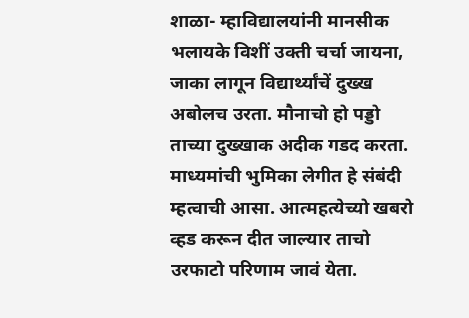शाळा- म्हाविद्यालयांनी मानसीक भलायके विशीं उक्ती चर्चा जायना, जाका लागून विद्यार्थ्यांचें दुख्ख अबोलच उरता. मौनाचो हो पड्डो ताच्या दुख्खाक अदीक गडद करता.
माध्यमांची भुमिका लेगीत हे संबंदी म्हत्वाची आसा. आत्महत्येच्यो खबरो व्हड करून दीत जाल्यार ताचो उरफाटो परिणाम जावं येता.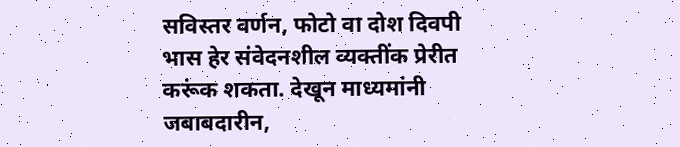सविस्तर वर्णन, फोटो वा दोश दिवपी भास हेर संवेदनशील व्यक्तींक प्रेरीत करूंक शकता. देखून माध्यमांनी जबाबदारीन,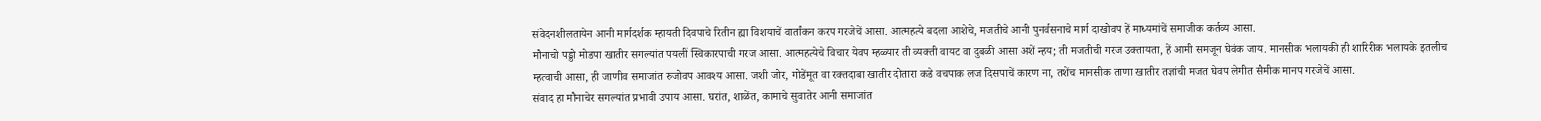संवेदनशीलतायेन आनी मार्गदर्शक म्हायती दिवपाचे रितीन ह्या विशयाचें वार्तांकन करप गरजेचें आसा. आत्महत्ये बदला आशेचे, मजतीचे आनी पुनर्वसनाचे मार्ग दाखोवप हें माध्यमांचें समाजीक कर्तव्य आसा.
मौनाचो पड्डो मोडपा खातीर सगल्यांत पयलीं स्विकारपाची गरज आसा. आत्महत्येचे विचार येवप म्हळ्यार ती व्यक्ती वायट वा दुबळी आसा अशें न्हय; ती मजतीची गरज उक्तायता, हें आमी समजून घेवंक जाय. मानसीक भलायकी ही शारिरीक भलायके इतलीच म्हत्वाची आसा, ही जाणीव समाजांत रुजोवप आवश्य आसा. जशी जोर, गोडेंमूत वा रक्तदाबा खातीर दोतारा कडे वचपाक लज दिसपाचें कारण ना, तशेंच मानसीक ताणा खातीर तज्ञांची मजत घेवप लेगीत सैमीक मानप गरजेचें आसा.
संवाद हा मौनाचेर सगल्यांत प्रभावी उपाय आसा. घरांत, शाळेंत, कामाचे सुवातेर आनी समाजांत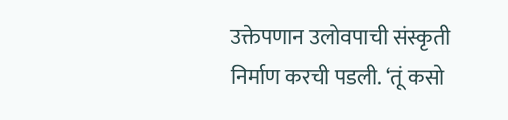उक्तेपणान उलोवपाची संस्कृती निर्माण करची पडली. ‘तूं कसो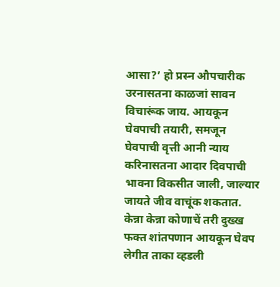आसा?’ हो प्रस्न औपचारीक उरनासतना काळजां सावन विचारूंक जाय. आयकून घेवपाची तयारी, समजून घेवपाची वृत्ती आनी न्याय करिनासतना आदार दिवपाची भावना विकसीत जाली, जाल्यार जायते जीव वाचूंक शकतात. केन्ना केन्ना कोणाचें तरी दुख्ख फक्त शांतपणान आयकून घेवप लेगीत ताका व्हडली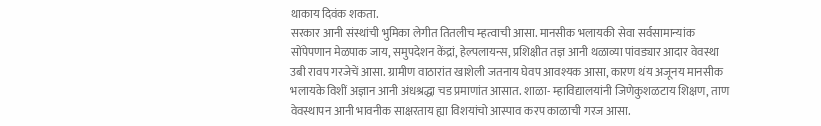थाकाय दिवंक शकता.
सरकार आनी संस्थांची भुमिका लेगीत तितलीच म्हत्वाची आसा. मानसीक भलायकी सेवा सर्वसामान्यांक सोंपेपणान मेळपाक जाय, समुपदेशन केंद्रां, हेल्पलायन्स, प्रशिक्षीत तज्ञ आनी थळाव्या पांवड्यार आदार वेवस्था उबी रावप गरजेचें आसा. ग्रामीण वाठारांत खाशेली जतनाय घेवप आवश्यक आसा, कारण थंय अजूनय मानसीक भलायके विशीं अज्ञान आनी अंधश्रद्धा चड प्रमाणांत आसात. शाळा- म्हाविद्यालयांनी जिणेकुशळटाय शिक्षण, ताण वेवस्थापन आनी भावनीक साक्षरताय ह्या विशयांचो आस्पाव करप काळाची गरज आसा.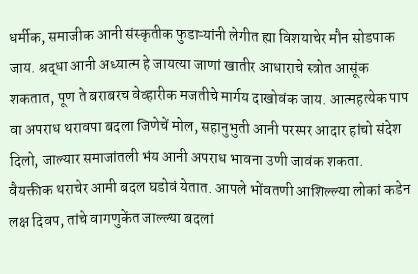धर्मीक, समाजीक आनी संस्कृतीक फुडाऱ्यांनी लेगीत ह्या विशयाचेर मौन सोडपाक जाय. श्रद्धा आनी अध्यात्म हे जायत्या जाणां खातीर आधाराचे स्त्रोत आसूंक शकतात, पूण ते बराबरच वेव्हारीक मजतीचे मार्गय दाखोवंक जाय. आत्महत्येक पाप वा अपराध थरावपा बदला जिणेचें मोल, सहानुभुती आनी परस्पर आदार हांचो संदेश दिलो, जाल्यार समाजांतली भंय आनी अपराध भावना उणी जावंक शकता.
वैयक्तीक थराचेर आमी बदल घडोवं येतात. आपले भोंवतणी आशिल्ल्या लोकां कडेन लक्ष दिवप, तांचे वागणुकेंत जाल्ल्या बदलां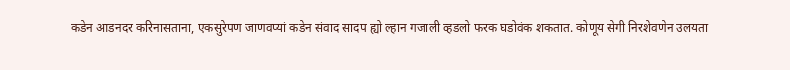कडेन आडनदर करिनासताना, एकसुरेपण जाणवप्यां कडेन संवाद सादप ह्यो ल्हान गजाली व्हडलो फरक घडोवंक शकतात. कोणूय सेगी निरशेवणेन उलयता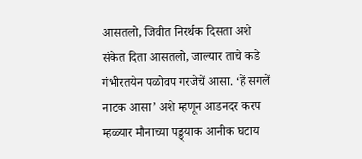आसतलो, जिवीत निरर्थक दिसता अशे संकेत दिता आसतलो, जाल्यार ताचे कडे गंभीरतयेन पळोवप गरजेचें आसा. ‘हें सगलें नाटक आसा’ अशे म्हणून आडनदर करप म्हळ्यार मौनाच्या पड्ड्याक आनीक घटाय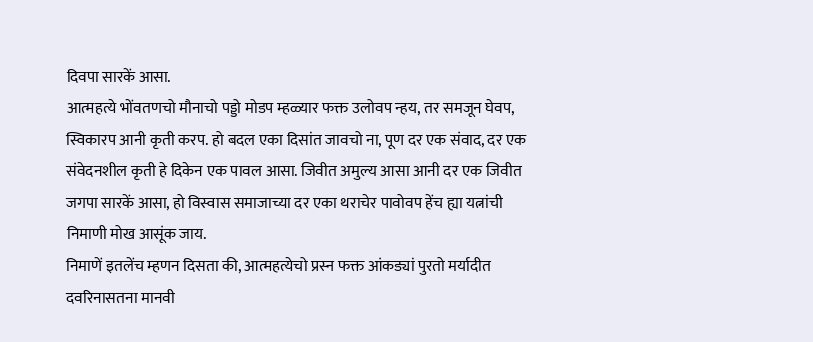दिवपा सारकें आसा.
आत्महत्ये भोंवतणचो मौनाचो पड्डो मोडप म्हळ्यार फक्त उलोवप न्हय, तर समजून घेवप, स्विकारप आनी कृती करप. हो बदल एका दिसांत जावचो ना, पूण दर एक संवाद, दर एक संवेदनशील कृती हे दिकेन एक पावल आसा. जिवीत अमुल्य आसा आनी दर एक जिवीत जगपा सारकें आसा, हो विस्वास समाजाच्या दर एका थराचेर पावोवप हेंच ह्या यत्नांची निमाणी मोख आसूंक जाय.
निमाणें इतलेंच म्हणन दिसता की, आत्महत्येचो प्रस्न फक्त आंकड्यां पुरतो मर्यादीत दवरिनासतना मानवी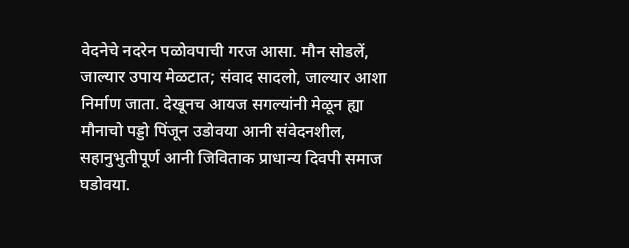वेदनेचे नदरेन पळोवपाची गरज आसा. मौन सोडलें, जाल्यार उपाय मेळटात; संवाद सादलो, जाल्यार आशा निर्माण जाता. देखूनच आयज सगल्यांनी मेळून ह्या मौनाचो पड्डो पिंजून उडोवया आनी संवेदनशील, सहानुभुतीपूर्ण आनी जिविताक प्राधान्य दिवपी समाज घडोवया.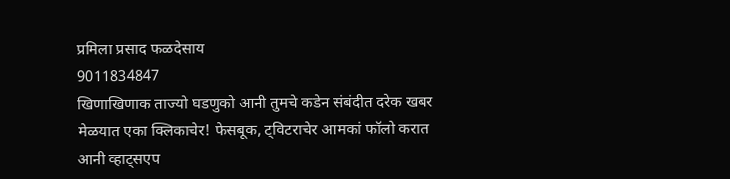प्रमिला प्रसाद फळदेसाय
9011834847
खिणाखिणाक ताज्यो घडणुको आनी तुमचे कडेन संबंदीत दरेक खबर मेळयात एका क्लिकाचेर! फेसबूक, ट्विटराचेर आमकां फॉलो करात आनी व्हाट्सएप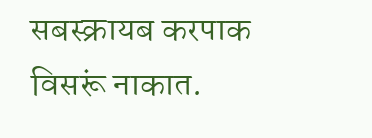सबस्क्रायब करपाक विसरूं नाकात.